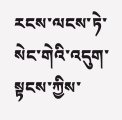རངས་ལངས་ཏེ་སེང་གེའི་འདུག་སྟངས་ཀྱིས་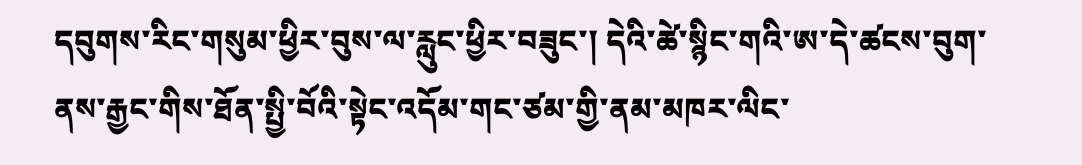དབུགས་རིང་གསུམ་ཕྱིར་བུས་ལ་རླུང་ཕྱིར་བཟུང་། དེའི་ཚེ་སྙིང་གའི་ཨ་དེ་ཚངས་བུག་ནས་རྒྱང་གིས་ཐོན་སྤྱི་བོའི་སྟེང་འདོམ་གང་ཙམ་གྱི་ནམ་མཁར་ལིང་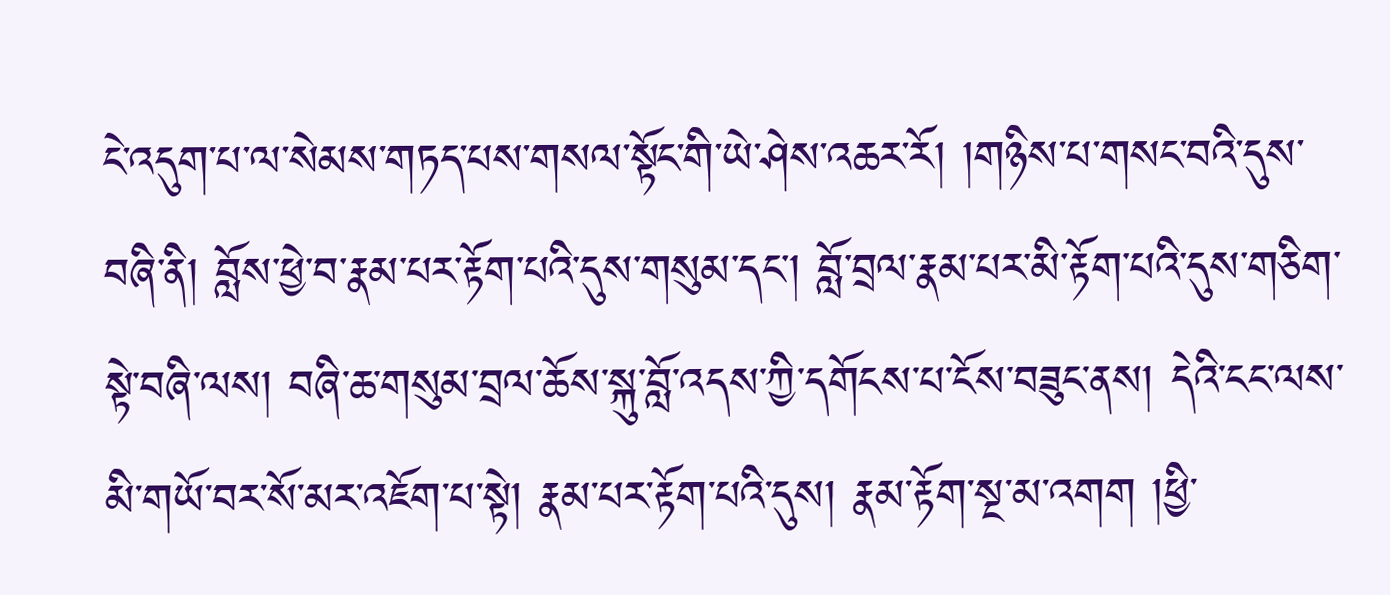ངེ་འདུག་པ་ལ་སེམས་གཏད་པས་གསལ་སྟོང་གི་ཡེ་ཤེས་འཆར་རོ། །གཉིས་པ་གསང་བའི་དུས་བཞི་ནི། བློས་ཕྱེ་བ་རྣམ་པར་རྟོག་པའི་དུས་གསུམ་དང་། བློ་བྲལ་རྣམ་པར་མི་རྟོག་པའི་དུས་གཅིག་སྟེ་བཞི་ལས། བཞི་ཆ་གསུམ་བྲལ་ཆོས་སྐུ་བློ་འདས་ཀྱི་དགོངས་པ་ངོས་བཟུང་ནས། དེའི་ངང་ལས་མི་གཡོ་བར་སོ་མར་འཇོག་པ་སྟེ། རྣམ་པར་རྟོག་པའི་དུས། རྣམ་རྟོག་སྔ་མ་འགག །ཕྱི་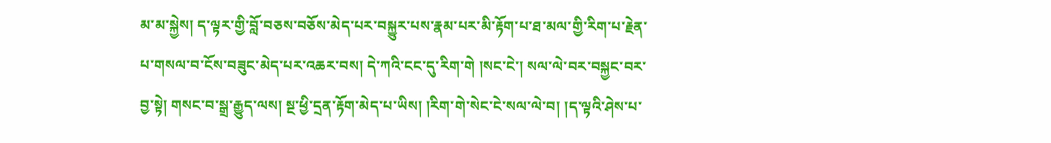མ་མ་སྐྱེས། ད་ལྟར་གྱི་བློ་བཅས་བཅོས་མེད་པར་བསྐྱུར་པས་རྣམ་པར་མི་རྟོག་པ་ཐ་མལ་གྱི་རིག་པ་རྗེན་པ་གསལ་བ་ངོས་བཟུང་མེད་པར་འཆར་བས། དེ་ཀའི་ངང་དུ་རིག་གེ །སང་ངེ་། སལ་ལེ་བར་བསྐྱང་བར་བྱ་སྟེ། གསང་བ་སྒྲ་རྒྱུད་ལས། སྔ་ཕྱི་དྲན་རྟོག་མེད་པ་ཡིས། །རིག་གེ་སེང་ངེ་སལ་ལེ་བ། །ད་ལྟའི་ཤེས་པ་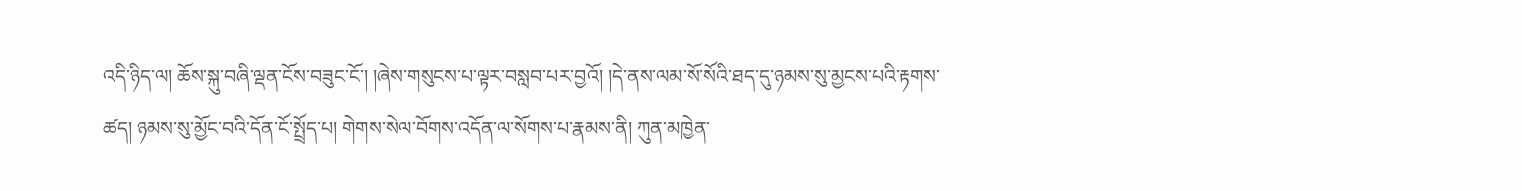འདི་ཉིད་ལ། ཆོས་སྐུ་བཞི་ལྡན་ངོས་བཟུང་ངོ་། །ཞེས་གསུངས་པ་ལྟར་བསླབ་པར་བྱའོ། །དེ་ནས་ལམ་སོ་སོའི་ཐད་དུ་ཉམས་སུ་མྱངས་པའི་རྟགས་ཚད། ཉམས་སུ་མྱོང་བའི་དོན་ངོ་སྤྲོད་པ། གེགས་སེལ་བོགས་འདོན་ལ་སོགས་པ་རྣམས་ནི། ཀུན་མཁྱེན་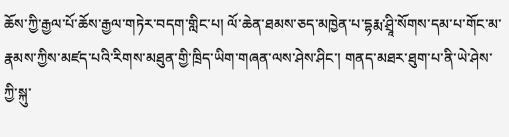ཆོས་ཀྱི་རྒྱལ་པོ་ཆོས་རྒྱལ་གཏེར་བདག་གླིང་པ། ལོ་ཆེན་ཐམས་ཅད་མཁྱེན་པ་དྷརྨ་ཤྲཱི་སོགས་དམ་པ་གོང་མ་རྣམས་ཀྱིས་མཛད་པའི་རིགས་མཐུན་གྱི་ཁྲིད་ཡིག་གཞན་ལས་ཤེས་ཤིང་། གནད་མཐར་ཐུག་པ་ནི་ཡེ་ཤེས་ཀྱི་སྐུ་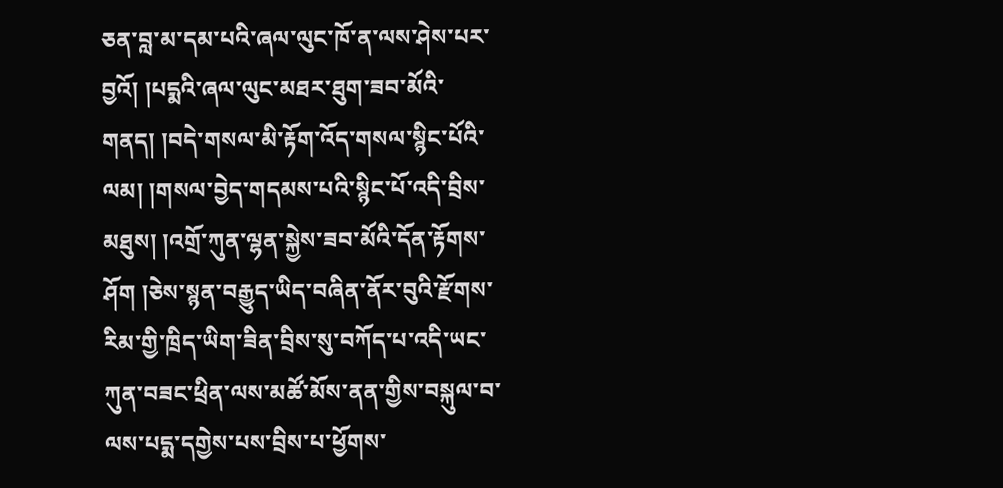ཅན་བླ་མ་དམ་པའི་ཞལ་ལུང་ཁོ་ན་ལས་ཤེས་པར་བྱའོ། །པདྨའི་ཞལ་ལུང་མཐར་ཐུག་ཟབ་མོའི་གནད། །བདེ་གསལ་མི་རྟོག་འོད་གསལ་སྙིང་པོའི་ལམ། །གསལ་བྱེད་གདམས་པའི་སྙིང་པོ་འདི་བྲིས་མཐུས། །འགྲོ་ཀུན་ལྷན་སྐྱེས་ཟབ་མོའི་དོན་རྟོགས་ཤོག །ཅེས་སྙན་བརྒྱུད་ཡིད་བཞིན་ནོར་བུའི་རྫོགས་རིམ་གྱི་ཁྲིད་ཡིག་ཟིན་བྲིས་སུ་བཀོད་པ་འདི་ཡང་ཀུན་བཟང་ཕྲིན་ལས་མཚོ་མོས་ནན་གྱིས་བསྐུལ་བ་ལས་པདྨ་དགྱེས་པས་བྲིས་པ་ཕྱོགས་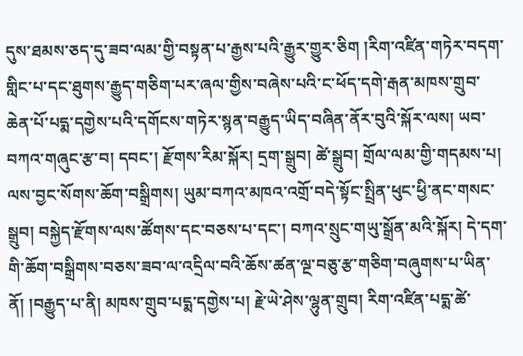དུས་ཐམས་ཅད་དུ་ཟབ་ལམ་གྱི་བསྟན་པ་རྒྱས་པའི་རྒྱུར་གྱུར་ཅིག །རིག་འཛིན་གཏེར་བདག་གླིང་པ་དང་ཐུགས་རྒྱུད་གཅིག་པར་ཞལ་གྱིས་བཞེས་པའི་ང་ཕོད་དགེ་རྒན་མཁས་གྲུབ་ཆེན་པོ་པདྨ་དགྱེས་པའི་དགོངས་གཏེར་སྙན་བརྒྱུད་ཡིད་བཞིན་ནོར་བུའི་སྐོར་ལས། ཡབ་བཀའ་གཞུང་རྩ་བ། དབང་། རྫོགས་རིམ་སྐོར། དྲག་སྒྲུབ། ཚེ་སྒྲུབ། གྲོལ་ལམ་གྱི་གདམས་པ། ལས་བྱང་སོགས་ཆོག་བསྒྲིགས། ཡུམ་བཀའ་མཁའ་འགྲོ་བདེ་སྟོང་སྤྲིན་ཕུང་ཕྱི་ནང་གསང་སྒྲུབ། བསྐྱེད་རྫོགས་ལས་ཚོགས་དང་བཅས་པ་དང་། བཀའ་སྲུང་གཡུ་སྒྲོན་མའི་སྐོར། དེ་དག་གི་ཆོག་བསྒྲིགས་བཅས་ཟབ་ལ་འདྲིལ་བའི་ཆོས་ཚན་ལྔ་བཅུ་རྩ་གཅིག་བཞུགས་པ་ཡིན་ནོ། །བརྒྱུད་པ་ནི། མཁས་གྲུབ་པདྨ་དགྱེས་པ། རྗེ་ཡེ་ཤེས་ལྷུན་གྲུབ། རིག་འཛིན་པདྨ་ཚེ་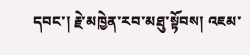དབང་། རྗེ་མཁྱེན་རབ་མཐུ་སྟོབས། འཇམ་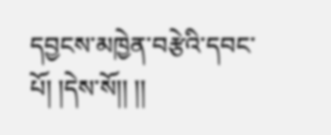དབྱངས་མཁྱེན་བརྩེའི་དབང་པོ། །དེས་སོ།། །།